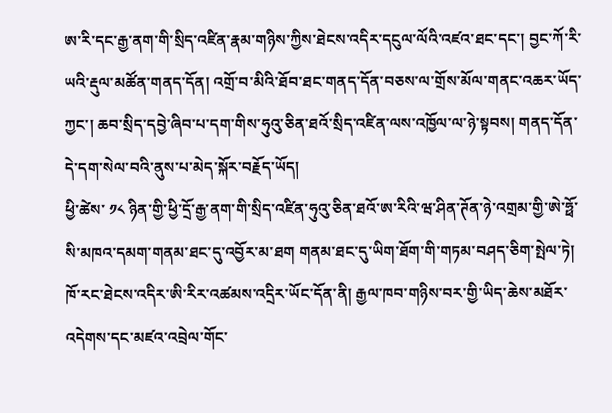ཨ་རི་དང་རྒྱ་ནག་གི་སྲིད་འཛིན་རྣམ་གཉིས་ཀྱིས་ཐེངས་འདིར་དངུལ་ལོའི་འཛའ་ཐང་དང་། བྱང་ཀོ་རི་ཡའི་རྡུལ་མཚོན་གནད་དོན། འགྲོ་བ་མིའི་ཐོབ་ཐང་གནད་དོན་བཅས་ལ་གྲོས་མོལ་གནང་འཆར་ཡོད་ཀྱང་། ཆབ་སྲིད་དབྱེ་ཞིབ་པ་དག་གིས་ཧུའུ་ཅིན་ཐའོ་སྲིད་འཛིན་ལས་འཁྱོལ་ལ་ཉེ་སྟབས། གནད་དོན་དེ་དག་སེལ་བའི་ནུས་པ་མེད་སྐོར་བརྗོད་ཡོད།
ཕྱི་ཚེས་ ༡༨ ཉིན་གྱི་ཕྱི་དྲོ་རྒྱ་ནག་གི་སྲིད་འཛིན་ཧུའུ་ཅིན་ཐའོ་ཨ་རིའི་ཝ་ཤིན་ཊོན་ཉེ་འགྲམ་གྱི་ཨེ་ཧྥོ་སི་མཁའ་དམག་གནམ་ཐང་དུ་འབྱོར་མ་ཐག གནམ་ཐང་དུ་ཡིག་ཐོག་གི་གཏམ་བཤད་ཅིག་སྤེལ་ཏེ། ཁོ་རང་ཐེངས་འདིར་ཨི་རིར་འཚམས་འདྲིར་ཡོང་དོན་ནི། རྒྱལ་ཁབ་གཉིས་བར་གྱི་ཡིད་ཆེས་མཐོར་འདེགས་དང་མཛའ་འབྲེལ་གོང་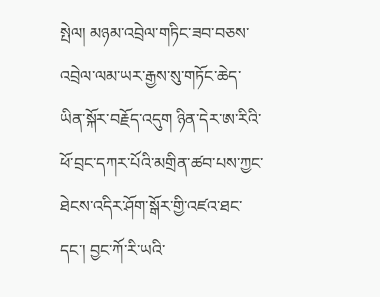སྤེལ། མཉམ་འབྲེལ་གཏིང་ཟབ་བཅས་འབྲེལ་ལམ་ཡར་རྒྱས་སུ་གཏོང་ཆེད་ཡིན་སྐོར་བརྗོད་འདུག ཉིན་དེར་ཨ་རིའི་ཕོ་བྲང་དཀར་པོའི་མགྲིན་ཚབ་པས་ཀྱང་ཐེངས་འདིར་ཤོག་སྒོར་གྱི་འཛའ་ཐང་དང་། བྱང་ཀོ་རི་ཡའི་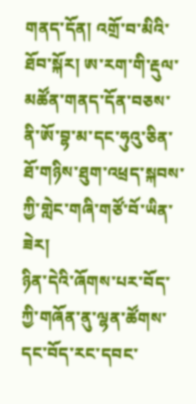གནད་དོན། འགྲོ་བ་མིའི་ཐོབ་སྐོར། ཨ་རག་གི་རྡུལ་མཚོན་གནད་དོན་བཅས་ནི་ཨོ་བྷ་མ་དང་ཧུའུ་ཅིན་ཐོ་གཉིས་ཐུག་འཕྲད་སྐབས་ཀྱི་གླེང་གཞི་གཙོ་བོ་ཡིན་ཟེར།
ཉིན་དེའི་ཞོགས་པར་བོད་ཀྱི་གཞོན་ནུ་ལྷན་ཚོགས་དང་བོད་རང་དབང་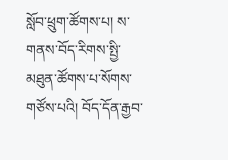སློབ་ཕྲུག་ཚོགས་པ། ས་གནས་བོད་རིགས་སྤྱི་མཐུན་ཚོགས་པ་སོགས་གཙོས་པའི། བོད་དོན་རྒྱབ་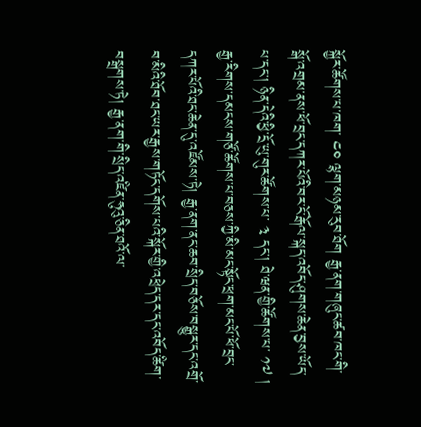སྐྱོར་ཚོགས་པ་ཁག་ ༤༠ ལྷག་མཉམ་རུབ་ཐོག རྒྱ་ནག་གཞུང་ཚབ་ཁང་གི་སྒོ་འགྲམ་ནས་ཕོ་བྲང་དཀར་པོའི་བར་ངོ་རྒོལ་སྐད་འབོད་ཤུགས་ཆེན་བྱས་ཡོད་པ་དང་། ཉིན་དེའི་ཕྱི་དྲོ་ཡུ་གུར་ཚོགས་པ་ ༣ དང་། ཐེ་ཝན་གྱི་ཚོགས་པ་ ༡༧ ། རྒྱ་རིགས་དམངས་གཙོ་ཚོགས་པ་བཅས་ཀྱི་མི་མང་སྟོང་ཕྲག་མང་པོ་ཕོ་བྲང་དཀར་པོའི་ཐང་ཆེན་དུ་འཛོམས་ཏེ། རྒྱ་ནག་ནང་ཆབ་སྲིད་བཅོས་བསྒྱུར་དང་འགྲོ་བ་མིའི་ཐོབ་ཐང་ཡར་རྒྱས་གཏོང་དགོས་པའི་སྐོར་གྱི་འཕྲེད་དར་དང་འབོད་ཚིག་བསྒྲགས་ཏེ། རྒྱ་ནག་གི་སྲིད་འཛིན་ཧུའུ་ཅིན་ཐའོ་ལ་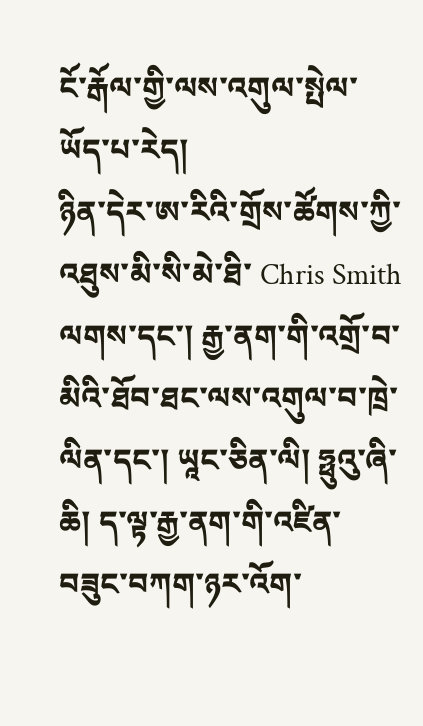ངོ་རྒོལ་གྱི་ལས་འགུལ་སྤེལ་ཡོད་པ་རེད།
ཉིན་དེར་ཨ་རིའི་གྲོས་ཚོགས་ཀྱི་འཐུས་མི་སི་མེ་ཐི་ Chris Smith ལགས་དང་། རྒྱ་ནག་གི་འགྲོ་བ་མིའི་ཐོབ་ཐང་ལས་འགུལ་བ་ཁྲེ་ལིན་དང་། ཡཱང་ཅིན་ལི། ཧྥུའུ་ཞི་ཆི། ད་ལྟ་རྒྱ་ནག་གི་འཛིན་བཟུང་བཀག་ཉར་འོག་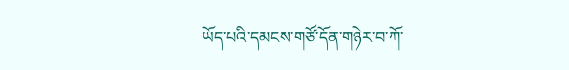ཡོད་པའི་དམངས་གཙོ་དོན་གཉེར་བ་ཀོ་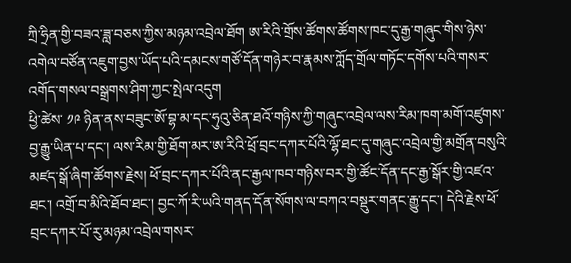ཀྲི་ཧྲིན་གྱི་བཟའ་ཟླ་བཅས་ཀྱིས་མཉམ་འབྲེལ་ཐོག ཨ་རིའི་གྲོས་ཚོགས་ཚོགས་ཁང་དུ་རྒྱ་གཞུང་གིས་ཉེས་འགེལ་བཙོན་འཇུག་བྱས་ཡོད་པའི་དམངས་གཙོ་དོན་གཉེར་བ་རྣམས་ཀློད་གྲོལ་གཏོང་དགོས་པའི་གསར་འགོད་གསལ་བསྒྲགས་ཤིག་ཀྱང་སྤེལ་འདུག
ཕྱི་ཚེས་ ༡༩ ཉིན་ནས་བཟུང་ཨོ་བྷ་མ་དང་ཧུའུ་ཅིན་ཐའོ་གཉིས་ཀྱི་གཞུང་འབྲེལ་ལས་རིམ་ཁག་མགོ་འཛུགས་བྱ་རྒྱུ་ཡིན་པ་དང་། ལས་རིམ་གྱི་ཐོག་མར་ཨ་རིའི་ཕྲོ་བྲང་དཀར་པོའི་ལྷོ་ཐང་དུ་གཞུང་འབྲེལ་གྱི་མགྲོན་བསུའི་མཛད་སྒོ་ཞིག་ཚོགས་རྗེས། ཕོ་བྲང་དཀར་པོའི་ནང་རྒྱལ་ཁབ་གཉིས་བར་གྱི་ཚོང་དོན་དང་རྒྱ་སྒོར་གྱི་འཛའ་ཐང་། འགྲོ་བ་མིའི་ཐོབ་ཐང་། བྱང་ཀོ་རི་ཡའི་གནད་དོན་སོགས་ལ་བཀའ་བསྡུར་གནང་རྒྱུ་དང་། དེའི་རྗེས་ཕོ་བྲང་དཀར་པོ་རུ་མཉམ་འབྲེལ་གསར་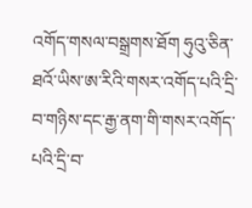འགོད་གསལ་བསྒྲགས་ཐོག ཧུའུ་ཅིན་ཐའོ་ཡིས་ཨ་རིའི་གསར་འགོད་པའི་དྲི་བ་གཉིས་དང་རྒྱ་ནག་གི་གསར་འགོད་པའི་དྲི་བ་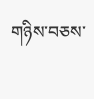གཉིས་བཅས་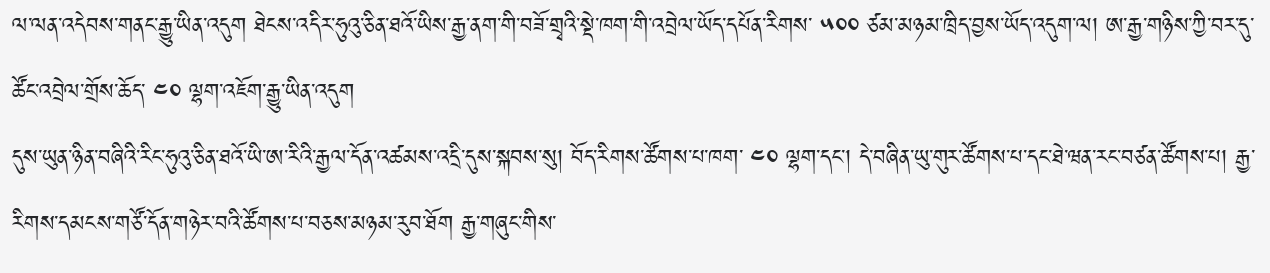ལ་ལན་འདེབས་གནང་རྒྱུ་ཡིན་འདུག ཐེངས་འདིར་ཧུའུ་ཅིན་ཐའོ་ཡིས་རྒྱ་ནག་གི་བཟོ་གྲྭའི་སྡེ་ཁག་གི་འབྲེལ་ཡོད་དཔོན་རིགས་ ༥༠༠ ཙམ་མཉམ་ཁྲིད་བྱས་ཡོད་འདུག་ལ། ཨ་རྒྱ་གཉིས་ཀྱི་བར་དུ་ཚོང་འབྲེལ་གྲོས་ཆོད་ ༤༠ ལྷག་འཇོག་རྒྱུ་ཡིན་འདུག
དུས་ཡུན་ཉིན་བཞིའི་རིང་ཧུའུ་ཅིན་ཐའོ་ཡི་ཨ་རིའི་རྒྱལ་དོན་འཚམས་འདྲི་དུས་སྐབས་སུ། བོད་རིགས་ཚོགས་པ་ཁག་ ༤༠ ལྷག་དང་། དེ་བཞིན་ཡུ་གུར་ཚོགས་པ་དང་ཐེ་ཝན་རང་བཙན་ཚོགས་པ། རྒྱ་རིགས་དམངས་གཙོ་དོན་གཉེར་བའི་ཚོགས་པ་བཅས་མཉམ་རུབ་ཐོག རྒྱ་གཞུང་གིས་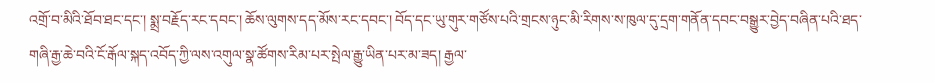འགྲོ་བ་མིའི་ཐོབ་ཐང་དང་། སྨྲ་བརྗོད་རང་དབང་། ཆོས་ལུགས་དད་མོས་རང་དབང་། བོད་དང་ཡུ་གུར་གཙོས་པའི་གྲངས་ཉུང་མི་རིགས་ས་ཁུལ་དུ་དྲག་གནོན་དབང་བསྒྱུར་བྱེད་བཞིན་པའི་ཐད་གཞི་རྒྱ་ཆེ་བའི་ངོ་རྒོལ་སྐད་འབོད་ཀྱི་ལས་འགུལ་སྣ་ཚོགས་རིམ་པར་སྤེལ་རྒྱུ་ཡིན་པར་མ་ཟད། རྒྱལ་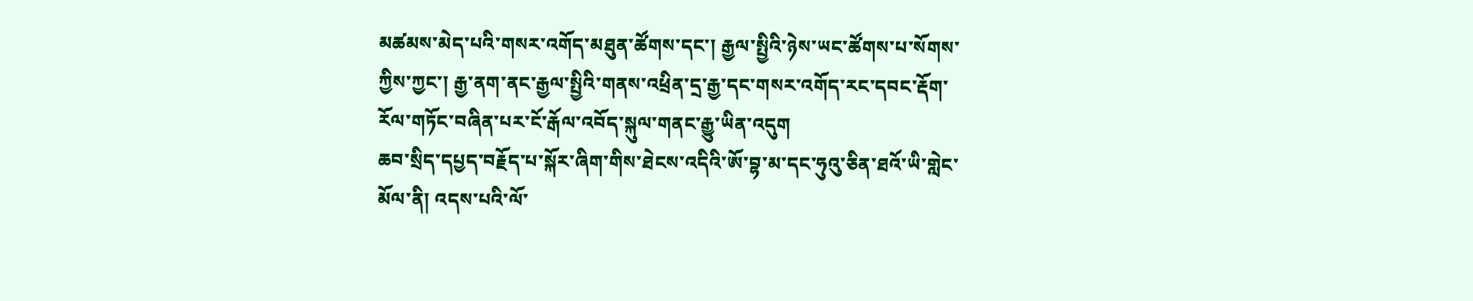མཚམས་མེད་པའི་གསར་འགོད་མཐུན་ཚོགས་དང་། རྒྱལ་སྤྱིའི་ཉེས་ཡང་ཚོགས་པ་སོགས་ཀྱིས་ཀྱང་། རྒྱ་ནག་ནང་རྒྱལ་སྤྱིའི་གནས་འཕྲིན་དྲ་རྒྱ་དང་གསར་འགོད་རང་དབང་རྡོག་རོལ་གཏོང་བཞིན་པར་ངོ་རྒོལ་འབོད་སྐུལ་གནང་རྒྱུ་ཡིན་འདུག
ཆབ་སྲིད་དཔྱད་བརྗོད་པ་སྐོར་ཞིག་གིས་ཐེངས་འདིའི་ཨོ་བྷ་མ་དང་ཧུའུ་ཅིན་ཐའོ་ཡི་གླེང་མོལ་ནི། འདས་པའི་ལོ་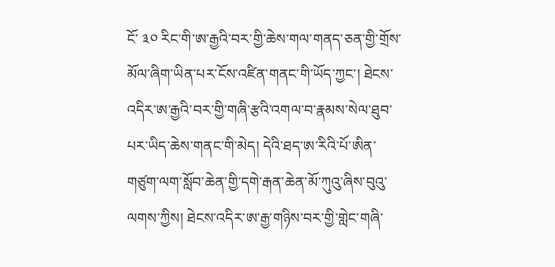ངོ་ ༣༠ རིང་གི་ཨ་རྒྱའི་བར་གྱི་ཆེས་གལ་གནད་ཅན་གྱི་གྲོས་མོལ་ཞིག་ཡིན་པར་ངོས་འཛིན་གནང་གི་ཡོད་ཀྱང་། ཐེངས་འདིར་ཨ་རྒྱའི་བར་གྱི་གཞི་རྩའི་འགལ་བ་རྣམས་སེལ་ཐུབ་པར་ཡིད་ཆེས་གནང་གི་མེད། དེའི་ཐད་ཨ་རིའི་པོ་ཨིན་གཙུག་ལག་སློབ་ཆེན་གྱི་དགེ་རྒན་ཆེན་མོ་ཀུའུ་ཞིས་བུའུ་ལགས་ཀྱིས། ཐེངས་འདིར་ཨ་རྒྱ་གཉིས་བར་གྱི་གླེང་གཞི་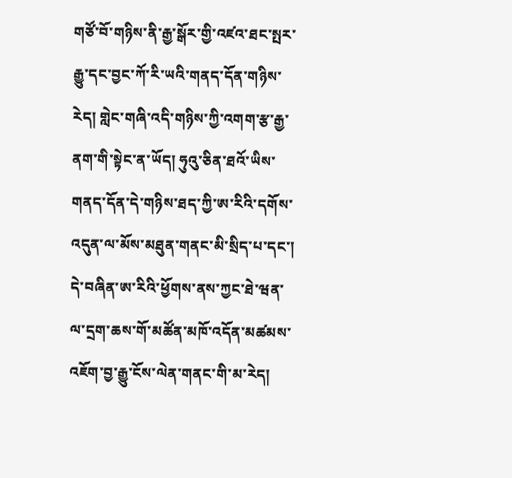གཙོ་བོ་གཉིས་ནི་རྒྱ་སྒོར་གྱི་འཛའ་ཐང་སྤར་རྒྱུ་དང་བྱང་ཀོ་རི་ཡའི་གནད་དོན་གཉིས་རེད། གླེང་གཞི་འདི་གཉིས་ཀྱི་འགག་རྩ་རྒྱ་ནག་གི་སྟེང་ན་ཡོད། ཧུའུ་ཅིན་ཐའོ་ཡིས་གནད་དོན་དེ་གཉིས་ཐད་ཀྱི་ཨ་རིའི་དགོས་འདུན་ལ་མོས་མཐུན་གནང་མི་སྲིད་པ་དང་། དེ་བཞིན་ཨ་རིའི་ཕྱོགས་ནས་ཀྱང་ཐེ་ཝན་ལ་དྲག་ཆས་གོ་མཚོན་མཁོ་འདོན་མཚམས་འཇོག་བྱ་རྒྱུ་ངོས་ལེན་གནང་གི་མ་རེད།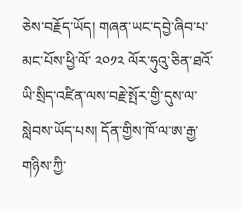ཅེས་བརྗོད་ཡོད། གཞན་ཡང་དབྱེ་ཞིབ་པ་མང་པོས་ཕྱི་ལོ་ ༢༠༡༢ ལོར་ཧུའུ་ཅིན་ཐའོ་ཡི་སྲིད་འཛིན་ལས་བརྗེ་སྤོར་གྱི་དུས་ལ་སླེབས་ཡོད་པས། དོན་གྱིས་ཁོ་ལ་ཨ་རྒྱ་གཉིས་ཀྱི་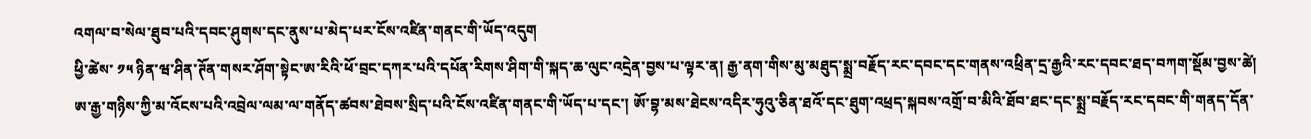འགལ་བ་སེལ་ཐུབ་པའི་དབང་ཤུགས་དང་ནུས་པ་མེད་པར་ངོས་འཛིན་གནང་གི་ཡོད་འདུག
ཕྱི་ཚེས་ ༡༥ ཉིན་ཝ་ཤིན་ཊོན་གསར་ཤོག་སྟེང་ཨ་རིའི་ཕོ་བྲང་དཀར་པའི་དཔོན་རིགས་ཤིག་གི་སྐད་ཆ་ལུང་འདྲེན་བྱས་པ་ལྟར་ན། རྒྱ་ནག་གིས་མུ་མཐུད་སྨྲ་བརྗོད་རང་དབང་དང་གནས་འཕྲིན་དྲ་རྒྱའི་རང་དབང་ཐད་བཀག་སྡོམ་བྱས་ཚེ། ཨ་རྒྱ་གཉིས་ཀྱི་མ་འོངས་པའི་འབྲེལ་ལམ་ལ་གནོད་ཚབས་ཐེབས་སྲིད་པའི་ངོས་འཛིན་གནང་གི་ཡོད་པ་དང་། ཨོ་བྷ་མས་ཐེངས་འདིར་ཧུའུ་ཅིན་ཐའོ་དང་ཐུག་འཕྲད་སྐབས་འགྲོ་བ་མིའི་ཐོབ་ཐང་དང་སྨྲ་བརྗོད་རང་དབང་གི་གནད་དོན་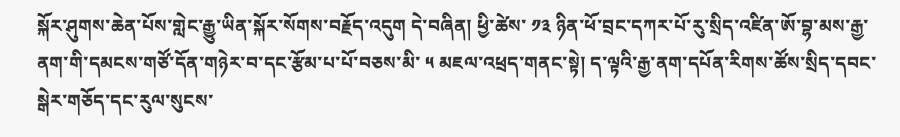སྐོར་ཤུགས་ཆེན་པོས་གླེང་རྒྱུ་ཡིན་སྐོར་སོགས་བརྗོད་འདུག དེ་བཞིན། ཕྱི་ཚེས་ ༡༣ ཉིན་ཕོ་བྲང་དཀར་པོ་རུ་སྲིད་འཛིན་ཨོ་བྷ་མས་རྒྱ་ནག་གི་དམངས་གཙོ་དོན་གཉེར་བ་དང་རྩོམ་པ་པོ་བཅས་མི་ ༥ མཇལ་འཕྲད་གནང་སྟེ། ད་ལྟའི་རྒྱ་ནག་དཔོན་རིགས་ཚོས་སྲིད་དབང་སྒེར་གཅོད་དང་རུལ་སུངས་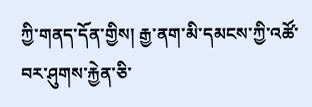ཀྱི་གནད་དོན་གྱིས། རྒྱ་ནག་མི་དམངས་ཀྱི་འཚོ་བར་ཤུགས་རྐྱེན་ཅི་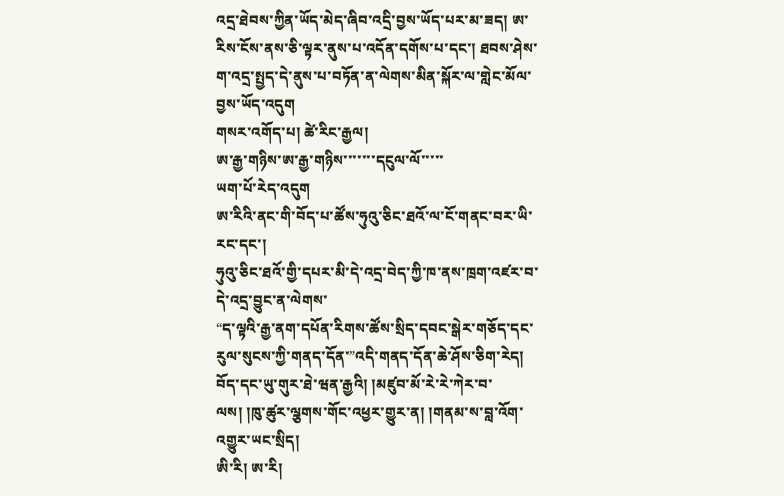འདྲ་ཐེབས་ཀྱིན་ཡོད་མེད་ཞིབ་འདྲི་བྱས་ཡོད་པར་མ་ཟད། ཨ་རིས་ངོས་ནས་ཅི་ལྟར་ནུས་པ་འདོན་དགོས་པ་དང་། ཐབས་ཤེས་ག་འདྲ་སྤྱད་དེ་ནུས་པ་བཏོན་ན་ལེགས་མིན་སྐོར་ལ་གླེང་མོལ་བྱས་ཡོད་འདུག
གསར་འགོད་པ། ཚེ་རིང་རྒྱལ།
ཨ་རྒྱ་གཉིས་ཨ་རྒྱ་གཉིས་་་་་་་དངུལ་ལོ་་་་་
ཡག་པོ་རེད་འདུག
ཨ་རིའི་ནང་གི་བོད་པ་ཚོས་ཧུའུ་ཅིང་ཐའོ་ལ་ངོ་གནང་བར་ཡི་རང་དང་།
ཧུའུ་ཅིང་ཐའོ་གྱི་དཔར་མི་དེ་འདྲ་བེད་ཀྱི་ཁ་ནས་ཁྲག་འཛར་བ་དེ་འདྲ་བྱུང་ན་ལེགས་
“ད་ལྟའི་རྒྱ་ནག་དཔོན་རིགས་ཚོས་སྲིད་དབང་སྒེར་གཅོད་དང་རུལ་སུངས་ཀྱི་གནད་དོན་”འདི་གནད་དོན་ཆེ་ཤོས་ཅིག་རེད།
བོད་དང་ཡུ་གུར་ཐེ་ཝན་རྒྱའི། །མཛུབ་མོ་རེ་རེ་ཀེར་བ་ལས། །ཁུ་ཚུར་ལྕགས་གོང་འཕྱར་གྱུར་ན། །གནམ་ས་བླ་འོག་འགྱུར་ཡང་སྲིད།
ཨི་རི། ཨ་རི།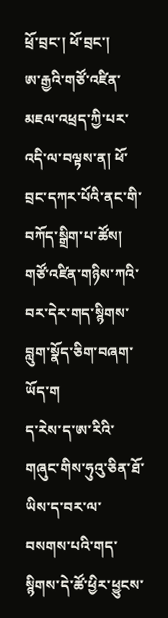ཕྲོ་བྲང་། ཕོ་བྲང་།
ཨ་རྒྱའི་གཙོ་འཛིན་མཇལ་འཕྲད་ཀྱི་པར་འདི་ལ་བལྟས་ན། ཕོ་བྲང་དཀར་པོའི་ནང་གི་བཀོད་སྒྲིག་པ་ཚོས། གཙོ་འཛིན་གཉིས་ཀའི་བར་དེར་གད་སྙིགས་བླུག་སྣོད་ཅིག་བཞག་ཡོད་ག
ད་རེས་ད་ཨ་རིའི་གཞུང་གིས་ཧུའུ་ཅིན་ཐོ་ཡིས་ད་བར་ལ་བསགས་པའི་གད་སྙིགས་དེ་ཚོ་ཕྱིར་ཕྱུངས་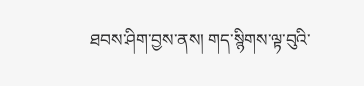ཐབས་ཤིག་བྱས་ནས། གད་སྙིགས་ལྟ་བུའི་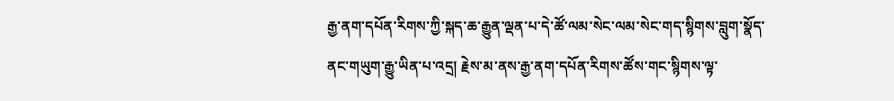རྒྱ་ནག་དཔོན་རིགས་ཀྱི་སྐད་ཆ་རྒྱུན་ལྡན་པ་དེ་ཚོ་ལམ་སེང་ལམ་སེང་གད་སྙིགས་བླུག་སྣོད་ནང་གཡུག་རྒྱུ་ཡིན་པ་འདྲ། རྗེས་མ་ནས་རྒྱ་ནག་དཔོན་རིགས་ཚོས་གང་སྙིགས་ལྟ་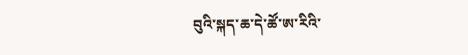བུའི་སྐད་ཆ་དེ་ཚོ་ཨ་རིའི་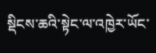སྡིངས་ཆའི་སྟེང་ལ་འཁྱེར་ཡོང་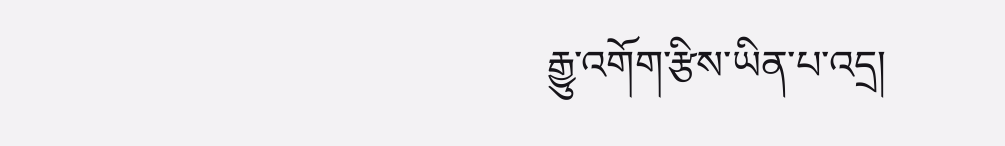རྒྱུ་འགོག་རྩིས་ཡིན་པ་འདྲ།